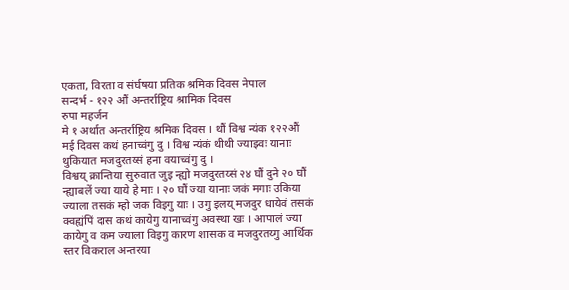एकता, विरता व संर्घषया प्रतिक श्रमिक दिवस नेपाल
सन्दर्भ - १२२ औं अन्तर्राष्ट्रिय श्रामिक दिवस
रुपा महर्जन
मे १ अर्थात अन्तर्राष्ट्रिय श्रमिक दिवस । थौं विश्व न्यंक १२२औं मई दिवस कथं हनाच्वंगु दु । विश्व न्यंकं थीथी ज्याझ्वः यानाः थुकियात मजदुरतय्सं हना वयाच्वंगु दु ।
विश्वय् क्रान्तिया सुरुवात जुइ न्ह्यो मजदुरतय्सं २४ घौं दुने २० घौं न्ह्याबलें ज्या याये हे माः । २० घौं ज्या यानाः जकं मगाः उकिया ज्याला तसकं म्हो जक विइगु याः । उगु इलय् मजदुर धायेवं तसकं क्वह्यंपिं दास कथं कायेगु यानाच्वंगु अवस्था खः । आपालं ज्या कायेगु व कम ज्याला विइगु कारण शासक व मजदुरतय्गु आर्थिक स्तर विकराल अन्तरया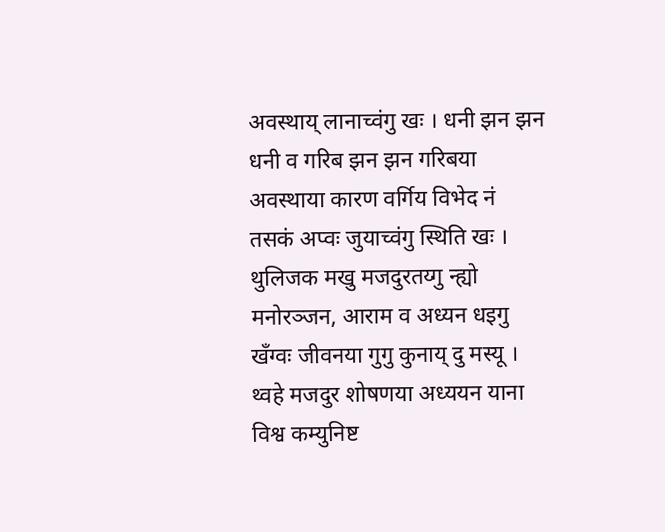अवस्थाय् लानाच्वंगु खः । धनी झन झन धनी व गरिब झन झन गरिबया अवस्थाया कारण वर्गिय विभेद नं तसकं अप्वः जुयाच्वंगु स्थिति खः । थुलिजक मखु मजदुरतय्गु न्ह्यो मनोरञ्जन, आराम व अध्यन धइगु खँग्वः जीवनया गुगु कुनाय् दु मस्यू । थ्वहे मजदुर शोषणया अध्ययन याना विश्व कम्युनिष्ट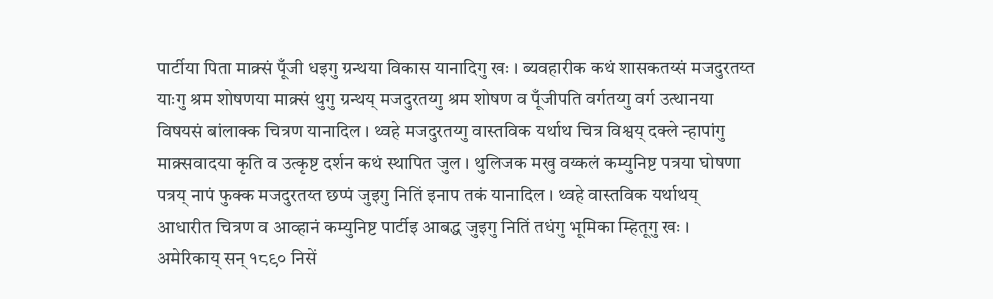पार्टीया पिता माक्र्सं पूँजी धइगु ग्रन्थया विकास यानादिगु खः । ब्यवहारीक कथं शासकतय्सं मजदुरतय्त याःगु श्रम शोषणया माक्र्सं थुगु ग्रन्थय् मजदुरतय्गु श्रम शोषण व पूँजीपति वर्गतय्गु वर्ग उत्थानया विषयसं बांलाक्क चित्रण यानादिल । थ्वहे मजदुरतय्गु वास्तविक यर्थाथ चित्र विश्वय् दक्ले न्हापांगु माक्र्सवादया कृति व उत्कृष्ट दर्शन कथं स्थापित जुल । थुलिजक मखु वय्कलं कम्युनिष्ट पत्रया घोषणा पत्रय् नापं फुक्क मजदुरतय्त छप्पं जुइगु नितिं इनाप तकं यानादिल । थ्वहे वास्तविक यर्थाथय् आधारीत चित्रण व आव्हानं कम्युनिष्ट पार्टीइ आबद्ध जुइगु नितिं तधंगु भूमिका म्हितूगु खः ।
अमेरिकाय् सन् १८९० निसें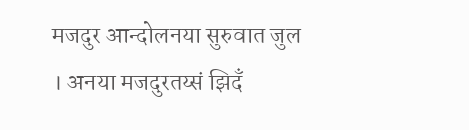मजदुर आन्दोलनया सुरुवात जुल । अनया मजदुरतय्सं झिदँ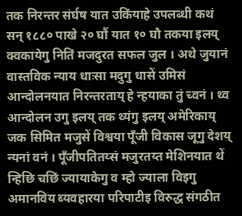तक निरन्तर संर्घष यात उकिंयाहे उपलब्धी कथं सन् १८८० पाखे २० घौं यात १० घौ तकया इलय् क्वकायेगु नितिं मजदुरत सफल जुल । अथे जुयानं वास्तविक न्याय धाःसा मदुगु धासें उमिसं आन्दोलनयात निरन्तरताय् हे न्हयाका तुं च्वनं । थ्व आन्दोलन उगु इलय् तक थ्यंगु इलय् अमेरिकाय् जक सिमित मजुसें विश्वया पूँजी विकास जूगु देशय् न्यनां वनं । पूँजीपतितय्सं मजुरतय्त मेशिनयात थें न्हिछि चछिं ज्यायाकेगु व म्हो ज्याला विइगु अमानविय ब्यवहारया परिपाटीइ विरुद्ध संगठीत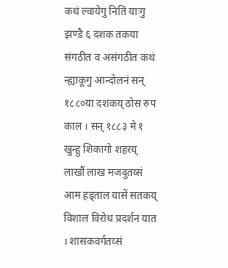कथं ल्वायेगु नितिं याःगु झण्डै ६ दशक तकया संगठीत व असंगठीत कथं न्ह्याकूगु आन्दोलनं सन् १८८०या दशकय् ठोस रुप काल । सन् १८८३ मे १ खुन्हु शिकागो शहरय् लाखौं लाख मजदुतय्सं आम हड्ताल यासें सतकय् विशाल विरोध प्रदर्शन यात । शासकवर्गतय्सं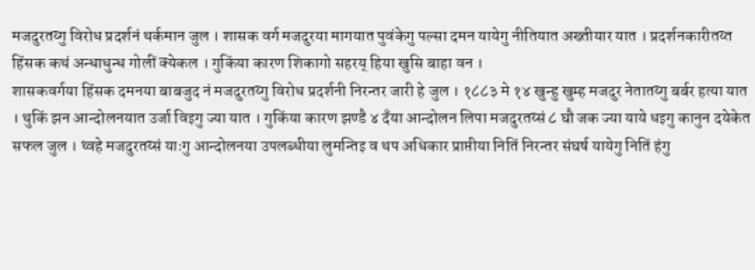मजदुरतय्गु विरोध प्रदर्शनं थर्कमान जुल । शासक वर्ग मजदुरया मागयात पुवंकेगु पल्सा दमन यायेगु नीतियात अख्तीयार यात । प्रदर्शनकारीतय्त हिंसक कथं अन्धाधुन्ध गोलीं क्येकल । गुकिंया कारण शिकागो सहरय् हिया खुसि बाहा वन ।
शासकवर्गया हिंसक दमनया बाबजुद नं मजदुरतय्गु विरोध प्रदर्शनी निरन्तर जारी हे जुल । १८८३ मे १४ खुन्हु खुम्ह मजदुर नेतातय्गु बर्बर हत्या यात । थुकिं झन आन्दोलनयात उर्जा विइगु ज्या यात । गुकिंया कारण झण्डै ४ दँया आन्दोलन लिपा मजदुरतय्सं ८ घौ जक ज्या याये धइगु कानुन दयेकेत सफल जुल । थ्वहे मजदुरतय्सं याःगु आन्दोलनया उपलब्धीया लुमन्तिइ व थप अधिकार प्राप्तीया नितिं निरन्तर संघर्ष यायेगु नितिं हंगु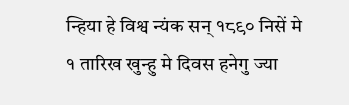न्हिया हे विश्व न्यंक सन् १८९० निसें मे १ तारिख खुन्हु मे दिवस हनेगु ज्या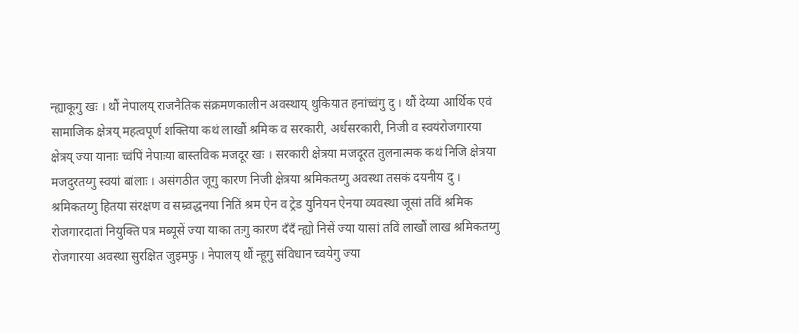न्ह्याकूगु खः । थौं नेपालय् राजनैतिक संक्रमणकालीन अवस्थाय् थुकियात हनांच्वंगु दु । थौं देय्या आर्थिक एवं सामाजिक क्षेत्रय् महत्वपूर्ण शक्तिया कथं लाखौं श्रमिक व सरकारी, अर्धसरकारी, निजी व स्वयंरोजगारया क्षेत्रय् ज्या यानाः च्वंपिं नेपाःया बास्तविक मजदूर खः । सरकारी क्षेत्रया मजदूरत तुलनात्मक कथं निजि क्षेत्रया मजदुरतय्गु स्वयां बांलाः । असंगठीत जूगु कारण निजी क्षेत्रया श्रमिकतय्गु अवस्था तसकं दयनीय दु । श्रमिकतय्गु हितया संरक्षण व सम्र्वद्धनया नितिं श्रम ऐन व ट्रेड युनियन ऐनया व्यवस्था जूसां तविं श्रमिक रोजगारदातां नियुक्ति पत्र मब्यूसें ज्या याका तःगु कारण दँदँ न्ह्यो निसें ज्या यासां तविं लाखौं लाख श्रमिकतय्गु रोजगारया अवस्था सुरक्षित जुइमफु । नेपालय् थौं न्हूगु संविधान च्वयेगु ज्या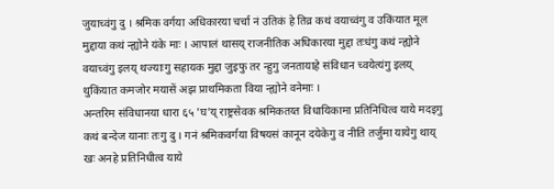जुयाच्वंगु दु । श्रमिक वर्गया अधिकारया चर्चा नं उतिकं हे तिव्र कथं वयाच्वंगु व उकिंयात मूल मुद्दाया कथं न्ह्योने यंके माः । आपालं थासय् राजनीतिक अधिकारया मुद्दा तःधंगु कथं न्ह्योने वयाच्वंगु इलय् थज्याःगु सहायक मुद्दा जुइफु तर न्हुगु जनतायाहे संविधान च्वयेत्यंगु इलय् थुकिंयात कमजोर मयासें अझ प्राथमिकता विया न्ह्योने वनेमाः ।
अन्तरिम संविधानया धारा ६५ 'घ'य् राष्ट्रसेवक श्रमिकतय्त विधायिकामा प्रतिनिधित्व याये मदइगु कथं बन्देज यानाः तःगु दु । गनं श्रमिकवर्गया विषयसं कानून दयेकेगु व नीति तर्जुमा यायेगु थाय् खः अनहे प्रतिनिधीत्व याये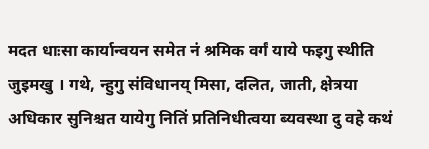मदत धाःसा कार्यान्वयन समेत नं श्रमिक वर्गं याये फइगु स्थीति जुइमखु । गथे, न्हुगु संविधानय् मिसा, दलित, जाती, क्षेत्रया अधिकार सुनिश्चत यायेगु नितिं प्रतिनिधीत्वया ब्यवस्था दु वहे कथं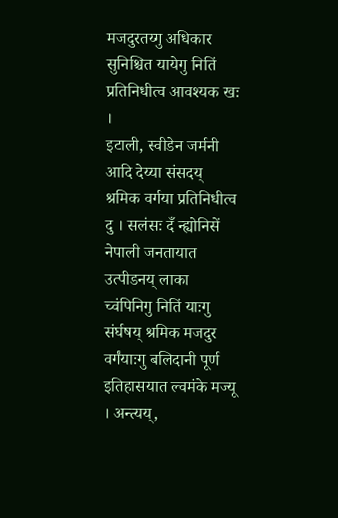मजदुरतय्गु अधिकार सुनिश्चित यायेगु नितिं प्रतिनिधीत्व आवश्यक खः ।
इटाली, स्वीडेन जर्मनी आदि देय्या संसदय् श्रमिक वर्गया प्रतिनिधीत्व दु । सलंसः दँ न्ह्योनिसें नेपाली जनतायात उत्पीडनय् लाका च्वंपिनिगु नितिं याःगु संर्घषय् श्रमिक मजदुर वर्गंयाःगु बलिदानी पूर्ण इतिहासयात ल्वमंके मज्यू । अन्त्यय्,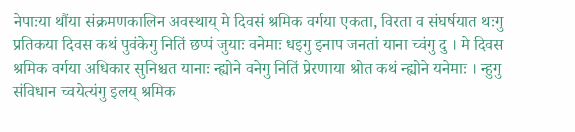नेपाःया थौंया संक्रमणकालिन अवस्थाय् मे दिवसं श्रमिक वर्गया एकता, विरता व संघर्षयात थःगु प्रतिकया दिवस कथं पुवंकेगु नितिं छप्पं जुयाः वनेमाः धइगु इनाप जनतां याना च्वंगु दु । मे दिवस श्रमिक वर्गया अधिकार सुनिश्चत यानाः न्ह्योने वनेगु नितिं प्रेरणाया श्रोत कथं न्ह्योने यनेमाः । न्हुगु संविधान च्वयेत्यंगु इलय् श्रमिक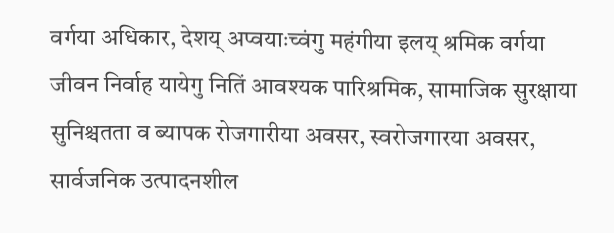वर्गया अधिकार, देशय् अप्वयाःच्वंगु महंगीया इलय् श्रमिक वर्गया जीवन निर्वाह यायेगु नितिं आवश्यक पारिश्रमिक, सामाजिक सुरक्षाया सुनिश्चतता व ब्यापक रोजगारीया अवसर, स्वरोजगारया अवसर, सार्वजनिक उत्पादनशील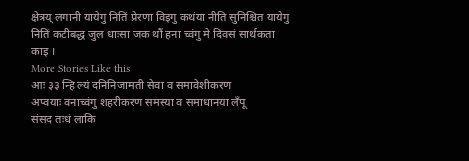क्षेत्रय् लगानी यायेगु नितिं प्रेरणा विइगु कथंया नीति सुनिश्चित यायेगु नितिं कटीबद्ध जुल धाःसा जक थौं हना च्वंगु मे दिवसं सार्थकता काइ ।
More Stories Like this
आः ३३ न्हि ल्यं दनिनिजामती सेवा व समावेशीकरण
अप्वयाः वनाच्वंगु शहरीकरण समस्या व समाधानया लँपू
संसद तःधं लाकि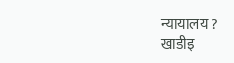न्यायालय ?
खाडीइ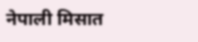नेपाली मिसात